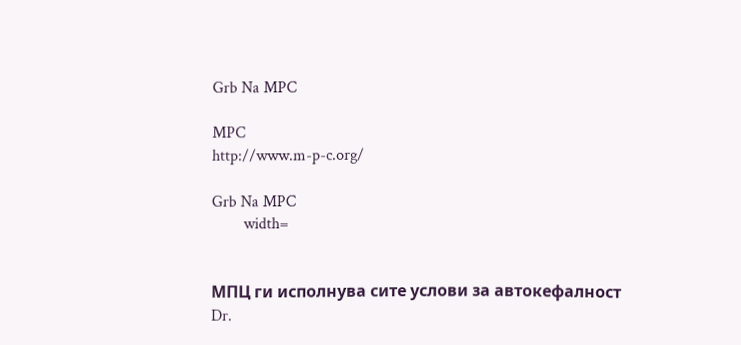Grb Na MPC

MPC
http://www.m-p-c.org/

Grb Na MPC
        width=


MПЦ ги исполнува сите услови за автокефалност
Dr.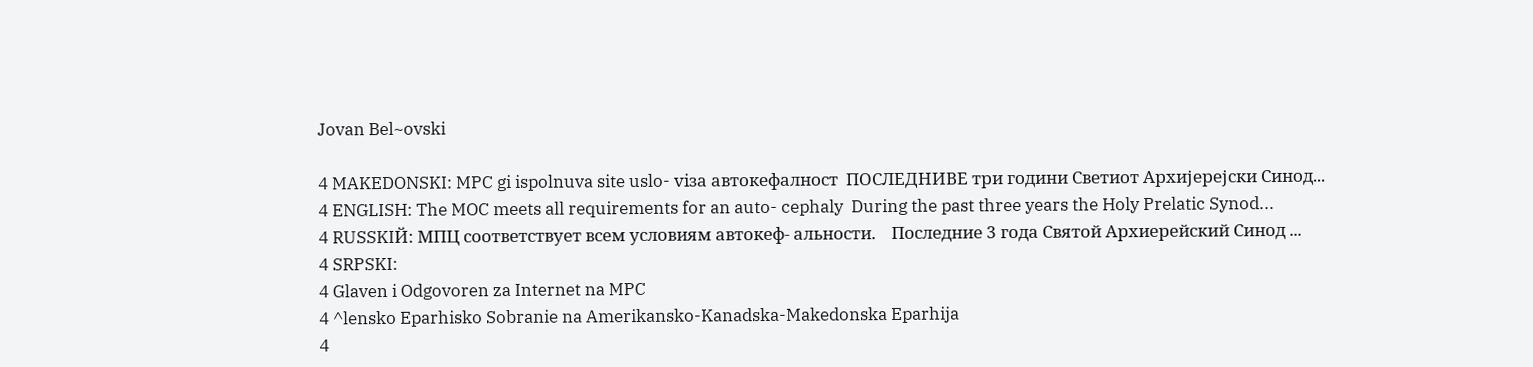Jovan Bel~ovski

4 MAKEDONSKI: MPC gi ispolnuva site uslo- viза автокефалност  ПОСЛЕДНИВЕ три години Светиот Aрхијерејски Cинод...
4 ENGLISH: The MOC meets all requirements for an auto- cephaly  During the past three years the Holy Prelatic Synod...
4 RUSSKIЙ: МПЦ соответствует всем условиям автокеф- альности.    Последние 3 года Святой Aрхиерейский Cинод ...
4 SRPSKI:
4 Glaven i Odgovoren za Internet na MPC
4 ^lensko Eparhisko Sobranie na Amerikansko-Kanadska-Makedonska Eparhija
4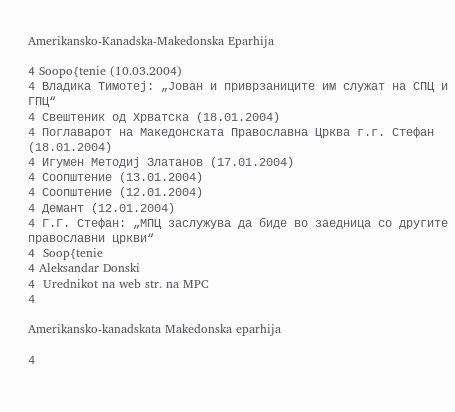Amerikansko-Kanadska-Makedonska Eparhija

4 Soopo{tenie (10.03.2004)
4 Владика Тимотеј: „Јован и приврзаниците им служат на СПЦ и ГПЦ“
4 Свештеник од Хрватска (18.01.2004)
4 Поглаварот на Македонската Православна Црква г.г. Стефан (18.01.2004)
4 Игумен Методиј Златанов (17.01.2004)
4 Соопштение (13.01.2004)
4 Соопштение (12.01.2004)
4 Демант (12.01.2004)
4 Г.Г. Стефан: „МПЦ заслужува да биде во заедница со другите православни цркви“
4  Soop{tenie
4 Aleksandar Donski
4  Urednikot na web str. na MPC
4

Amerikansko-kanadskata Makedonska eparhija

4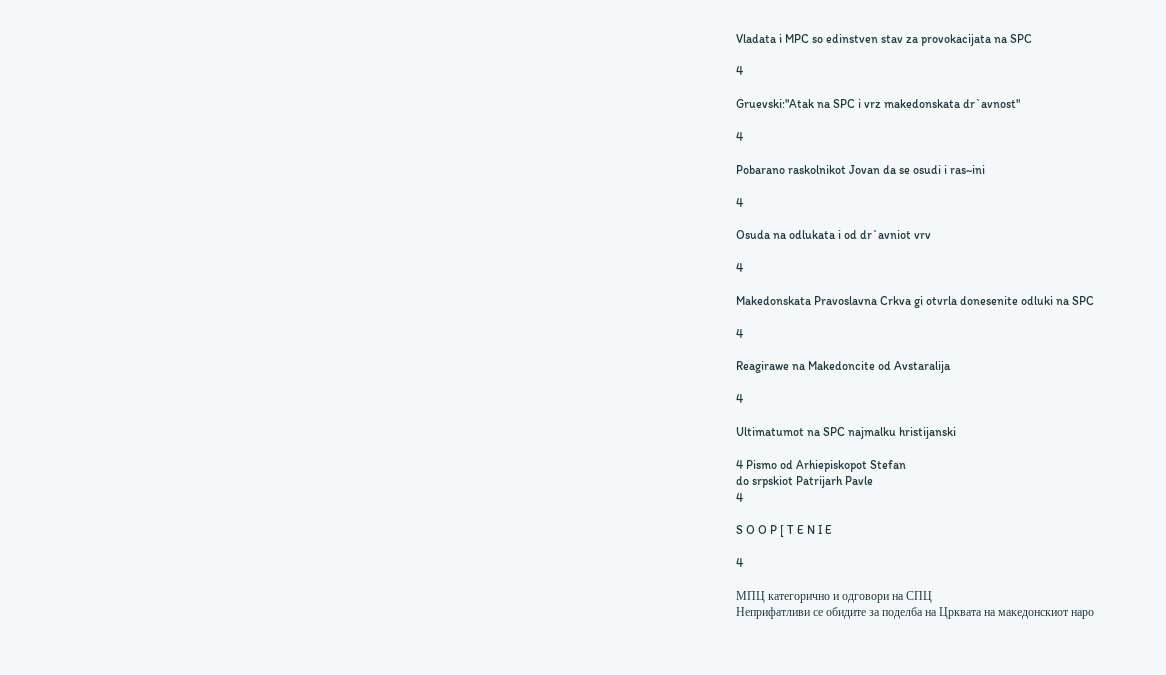Vladata i MPC so edinstven stav za provokacijata na SPC

4

Gruevski:"Atak na SPC i vrz makedonskata dr`avnost"

4

Pobarano raskolnikot Jovan da se osudi i ras~ini

4

Osuda na odlukata i od dr`avniot vrv

4

Makedonskata Pravoslavna Crkva gi otvrla donesenite odluki na SPC

4

Reagirawe na Makedoncite od Avstaralija

4

Ultimatumot na SPC najmalku hristijanski

4 Pismo od Arhiepiskopot Stefan
do srpskiot Patrijarh Pavle
4

S O O P [ T E N I E

4

МПЦ категорично и одговори на СПЦ
Неприфатливи се обидите за поделба на Црквата на македонскиот наро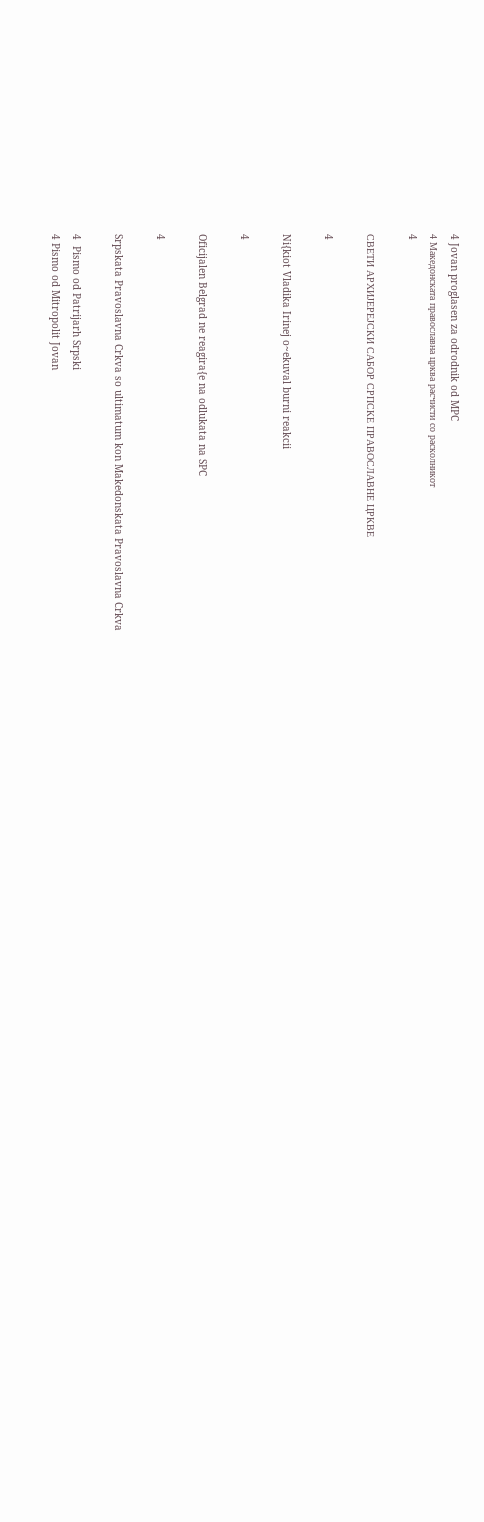4 Jovan proglasen za odrodnik od MPC
4 Македонската православна црква расчисти со расколникот
4

СВЕТИ АРХИЈЕРЕЈСКИ САБОР СРПСКЕ ПРАВОСЛАВНЕ ЦРКВЕ

4

Ni{kiot Vladika Irinej o~ekuval burni reakcii

4

Oficijalen Belgrad ne reagira{e na odlukata na SPC

4

Srpskata Pravoslavna Crkva so ultimatum kon Makedonskata Pravoslavna Crkva

4  Pismo od Patrijarh Srpski
4 Pismo od Mitropolit Jovan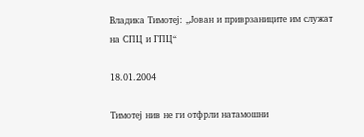Владика Тимотеј: „Јован и приврзаниците им служат на СПЦ и ГПЦ“

18.01.2004

Тимотеј нив не ги отфрли натамошни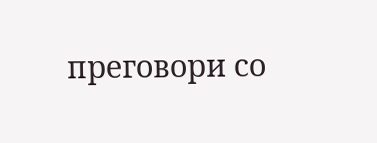преговори со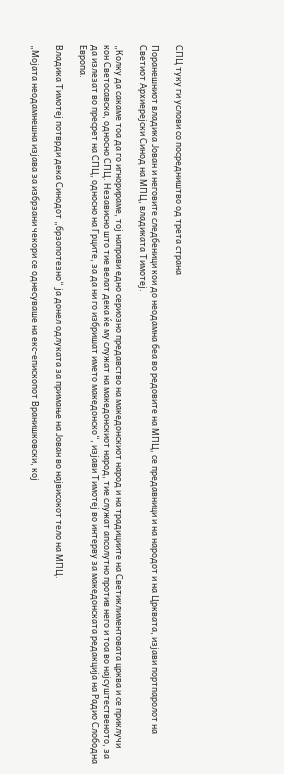СПЦ туку ги услови со посредништво од трета страна

Поранешниот владика Јован и неговите следбеници кои до неодамна беа во редовите на МПЦ, се предавници и на народот и на Црквата, изјави портпаролот на Светиот Архиерејски Синод на МПЦ, владиката Тимотеј.

„Колку да сакаме тоа да го игнорираме, тој направи едно сериозно предавство на македонскиот народ и на традициите на Светиклиментовата црква и се приклучи кон Светосавска, односно СПЦ. Независно што тие велат дека ќе му служат на македонскиот народ, тие служат апсолутно против него и тоа во најсуштественото, за да излезат во пресрет на СПЦ, односно на Грците, за да ни го избришат името македонско“, изјави Тимотеј во интерву за македонската редакција на Радио Слободна Европа.

Владика Тимотеј потврди дека Синодот „брзопотезно“ ја донел одлуката за примање на Јован во највисокот тело на МПЦ.

„Мојата неодамнешна изјава за избрзани чекори се однесуваше на екс-епископот Вранишковски, кој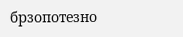брзопотезно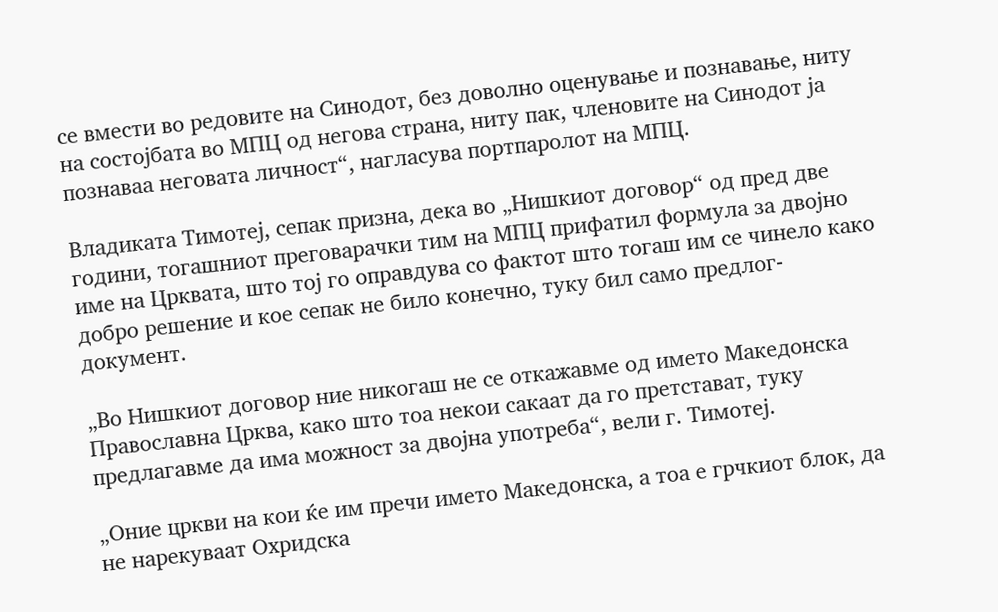се вмести во редовите на Синодот, без доволно оценување и познавање, ниту на состојбата во МПЦ од негова страна, ниту пак, членовите на Синодот ја познаваа неговата личност“, нагласува портпаролот на МПЦ.

Владиката Тимотеј, сепак призна, дека во „Нишкиот договор“ од пред две години, тогашниот преговарачки тим на МПЦ прифатил формула за двојно име на Црквата, што тој го оправдува со фактот што тогаш им се чинело како добро решение и кое сепак не било конечно, туку бил само предлог-документ.

„Во Нишкиот договор ние никогаш не се откажавме од името Македонска Православна Црква, како што тоа некои сакаат да го претстават, туку предлагавме да има можност за двојна употреба“, вели г. Тимотеј.

„Оние цркви на кои ќе им пречи името Македонска, а тоа е грчкиот блок, да не нарекуваат Охридска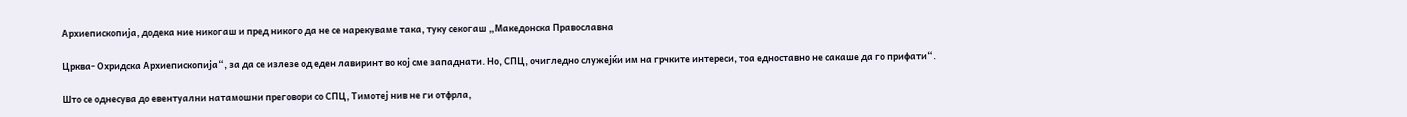Архиепископија, додека ние никогаш и пред никого да не се нарекуваме така, туку секогаш „Македонска Православна

Црква- Охридска Архиепископија“, за да се излезе од еден лавиринт во кој сме западнати. Но, СПЦ, очигледно служејќи им на грчките интереси, тоа едноставно не сакаше да го прифати“.

Што се однесува до евентуални натамошни преговори со СПЦ, Тимотеј нив не ги отфрла,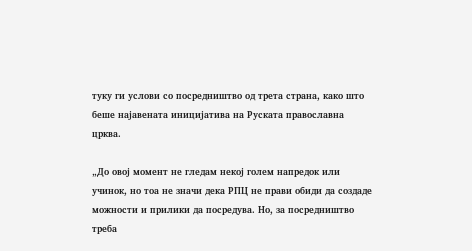туку ги услови со посредништво од трета страна, како што беше најавената иницијатива на Руската православна црква.

„До овој момент не гледам некој голем напредок или учинок, но тоа не значи дека РПЦ не прави обиди да создаде можности и прилики да посредува. Но, за посредништво треба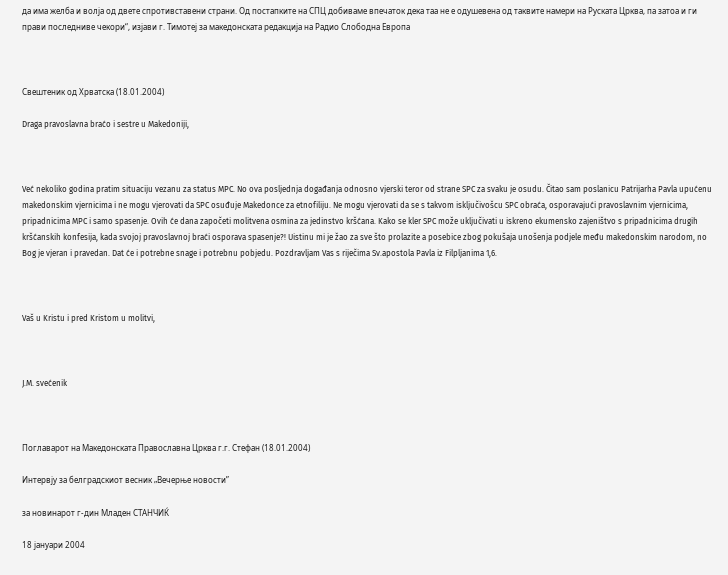да има желба и волја од двете спротивставени страни. Од постапките на СПЦ добиваме впечаток дека таа не е одушевена од таквите намери на Руската Црква, па затоа и ги прави последниве чекори“, изјави г. Тимотеј за македонската редакција на Радио Слободна Европа



Свештеник од Хрватска (18.01.2004)

Draga pravoslavna braćo i sestre u Makedoniji,



Već nekoliko godina pratim situaciju vezanu za status MPC. No ova posljednja događanja odnosno vjerski teror od strane SPC za svaku je osudu. Čitao sam poslanicu Patrijarha Pavla upućenu makedonskim vjernicima i ne mogu vjerovati da SPC osuđuje Makedonce za etnofiliju. Ne mogu vjerovati da se s takvom isključivošcu SPC obraća, osporavajući pravoslavnim vjernicima, pripadnicima MPC i samo spasenje. Ovih će dana započeti molitvena osmina za jedinstvo kršćana. Kako se kler SPC može uključivati u iskreno ekumensko zajeništvo s pripadnicima drugih kršćanskih konfesija, kada svojoj pravoslavnoj braći osporava spasenje?! Uistinu mi je žao za sve što prolazite a posebice zbog pokušaja unošenja podjele među makedonskim narodom, no Bog je vjeran i pravedan. Dat će i potrebne snage i potrebnu pobjedu. Pozdravljam Vas s riječima Sv.apostola Pavla iz Filpljanima 1,6.



Vaš u Kristu i pred Kristom u molitvi,



J.M. svećenik



Поглаварот на Македонската Православна Црква г.г. Стефан (18.01.2004)

Интервју за белградскиот весник „Вечерње новости”

за новинарот г-дин Младен СТАНЧИЌ

18 јануари 2004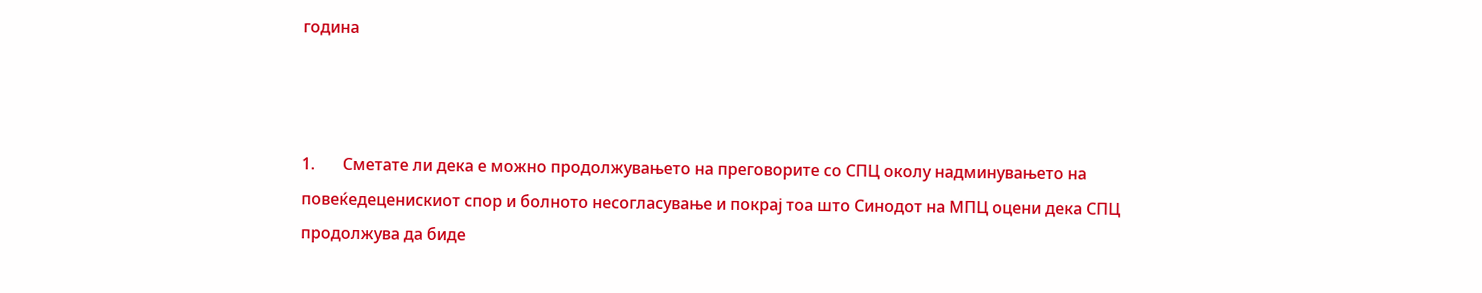година



1.       Сметате ли дека е можно продолжувањето на преговорите со СПЦ околу надминувањето на повеќедеценискиот спор и болното несогласување и покрај тоа што Синодот на МПЦ оцени дека СПЦ продолжува да биде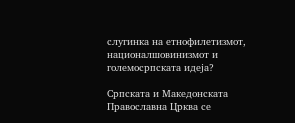слугинка на етнофилетизмот, националшовинизмот и големосрпската идеја?

Српската и Македонската Православна Црква се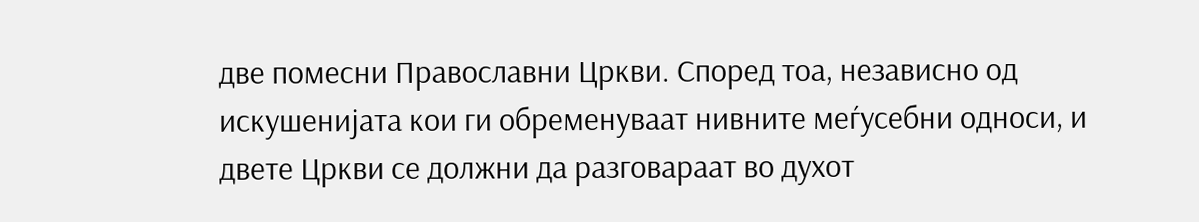две помесни Православни Цркви. Според тоа, независно од искушенијата кои ги обременуваат нивните меѓусебни односи, и двете Цркви се должни да разговараат во духот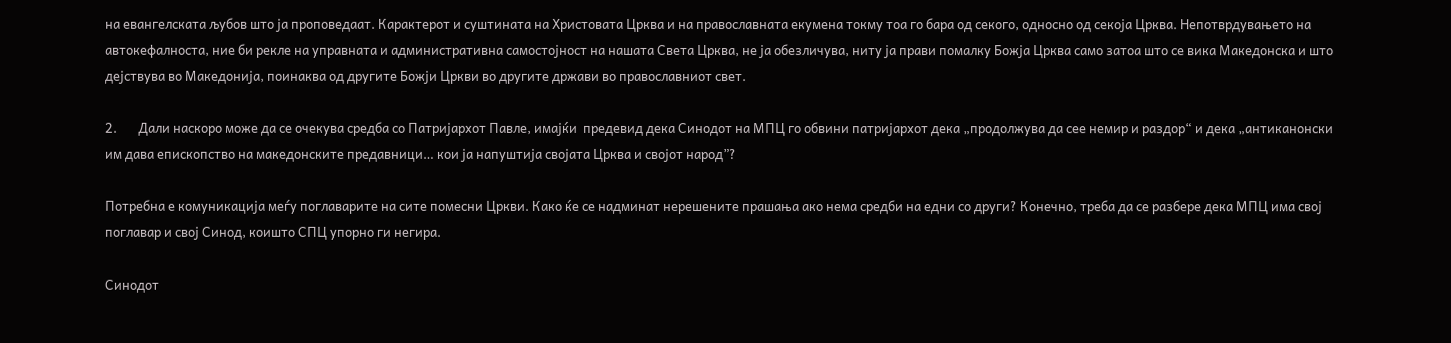на евангелската љубов што ја проповедаат. Карактерот и суштината на Христовата Црква и на православната екумена токму тоа го бара од секого, односно од секоја Црква. Непотврдувањето на автокефалноста, ние би рекле на управната и административна самостојност на нашата Света Црква, не ја обезличува, ниту ја прави помалку Божја Црква само затоа што се вика Македонска и што дејствува во Македонија, поинаква од другите Божји Цркви во другите држави во православниот свет.

2.       Дали наскоро може да се очекува средба со Патријархот Павле, имајќи  предевид дека Синодот на МПЦ го обвини патријархот дека „продолжува да сее немир и раздор“ и дека „антиканонски им дава епископство на македонските предавници… кои ја напуштија својата Црква и својот народ”?

Потребна е комуникација меѓу поглаварите на сите помесни Цркви. Како ќе се надминат нерешените прашања ако нема средби на едни со други? Конечно, треба да се разбере дека МПЦ има свој поглавар и свој Синод, коишто СПЦ упорно ги негира.

Синодот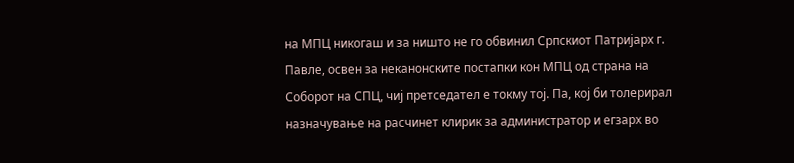на МПЦ никогаш и за ништо не го обвинил Српскиот Патријарх г. Павле, освен за неканонските постапки кон МПЦ од страна на Соборот на СПЦ, чиј претседател е токму тој. Па, кој би толерирал назначување на расчинет клирик за администратор и егзарх во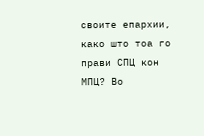своите епархии, како што тоа го прави СПЦ кон МПЦ? Во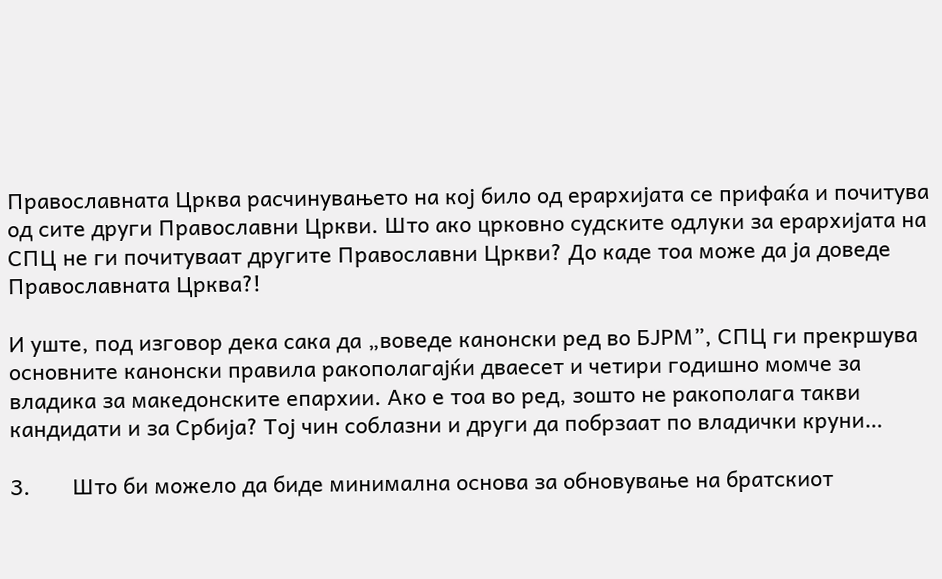Православната Црква расчинувањето на кој било од ерархијата се прифаќа и почитува од сите други Православни Цркви. Што ако црковно судските одлуки за ерархијата на СПЦ не ги почитуваат другите Православни Цркви? До каде тоа може да ја доведе Православната Црква?!

И уште, под изговор дека сака да „воведе канонски ред во БЈРМ”, СПЦ ги прекршува основните канонски правила ракополагајќи дваесет и четири годишно момче за владика за македонските епархии. Ако е тоа во ред, зошто не ракополага такви кандидати и за Србија? Тој чин соблазни и други да побрзаат по владички круни…

3.       Што би можело да биде минимална основа за обновување на братскиот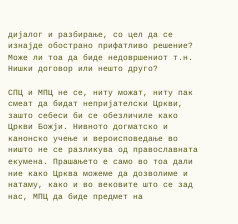дијалог и разбирање, со цел да се изнајде обострано прифатливо решение? Може ли тоа да биде недовршениот т.н. Нишки договор или нешто друго?

СПЦ и МПЦ не се, ниту можат, ниту пак смеат да бидат непријателски Цркви, зашто себеси би се обезличиле како Цркви Божји. Нивното догматско и канонско учење и вероисповедање во ништо не се разликува од православната екумена. Прашањето е само во тоа дали ние како Црква можеме да дозволиме и натаму, како и во вековите што се зад нас, МПЦ да биде предмет на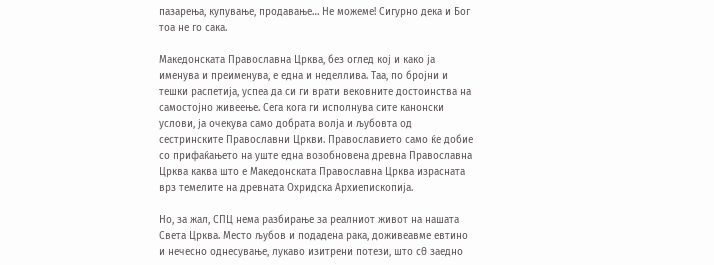пазарења, купување, продавање… Не можеме! Сигурно дека и Бог тоа не го сака.

Македонската Православна Црква, без оглед кој и како ја именува и преименува, е една и неделлива. Таа, по бројни и тешки распетија, успеа да си ги врати вековните достоинства на самостојно живеење. Сега кога ги исполнува сите канонски услови, ја очекува само добрата волја и љубовта од сестринските Православни Цркви. Православието само ќе добие со прифаќањето на уште една возобновена древна Православна Црква каква што е Македонската Православна Црква израсната врз темелите на древната Охридска Архиепископија.

Но, за жал, СПЦ нема разбирање за реалниот живот на нашата Света Црква. Место љубов и подадена рака, доживеавме евтино и нечесно однесување, лукаво изитрени потези, што сθ заедно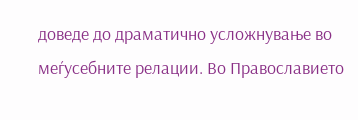доведе до драматично усложнување во меѓусебните релации. Во Православието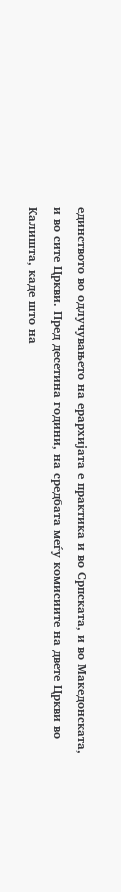единството во одлучувањето на ерархијата е практика и во Српската, и во Македонската, и во сите Цркви. Пред десетина години, на средбата меѓу комисиите на двете Цркви во Калишта, каде што на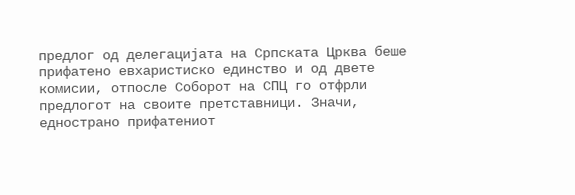предлог од делегацијата на Српската Црква беше прифатено евхаристиско единство и од двете комисии, отпосле Соборот на СПЦ го отфрли предлогот на своите претставници. Значи, еднострано прифатениот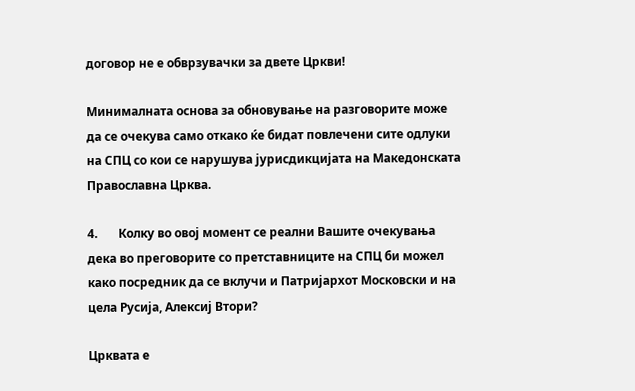договор не е обврзувачки за двете Цркви!

Минималната основа за обновување на разговорите може да се очекува само откако ќе бидат повлечени сите одлуки на СПЦ со кои се нарушува јурисдикцијата на Македонската Православна Црква.

4.       Колку во овој момент се реални Вашите очекувања дека во преговорите со претставниците на СПЦ би можел како посредник да се вклучи и Патријархот Московски и на цела Русија, Алексиј Втори?

Црквата е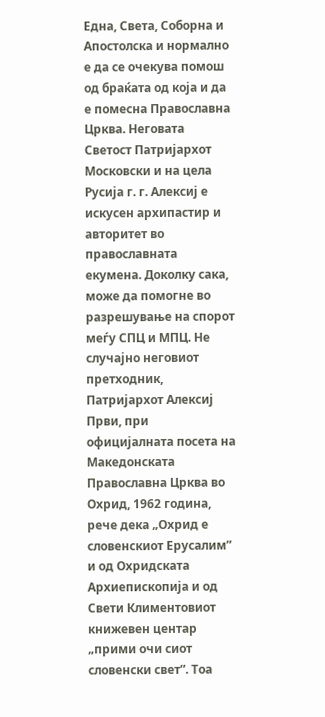Една, Света, Соборна и Апостолска и нормално е да се очекува помош од браќата од која и да е помесна Православна Црква. Неговата Светост Патријархот Московски и на цела Русија г. г. Алексиј е искусен архипастир и авторитет во православната екумена. Доколку сака, може да помогне во разрешување на спорот меѓу СПЦ и МПЦ. Не случајно неговиот претходник, Патријархот Алексиј Први, при официјалната посета на Македонската Православна Црква во Охрид, 1962 година, рече дека „Охрид е словенскиот Ерусалим” и од Охридската Архиепископија и од Свети Климентовиот книжевен центар „прими очи сиот словенски свет”. Тоа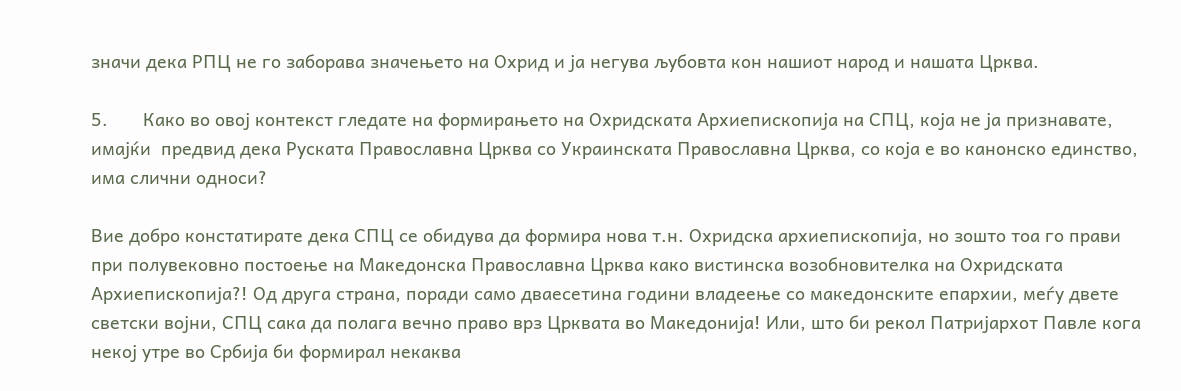значи дека РПЦ не го заборава значењето на Охрид и ја негува љубовта кон нашиот народ и нашата Црква.

5.       Како во овој контекст гледате на формирањето на Охридската Архиепископија на СПЦ, која не ја признавате, имајќи  предвид дека Руската Православна Црква со Украинската Православна Црква, со која е во канонско единство, има слични односи?

Вие добро констатирате дека СПЦ се обидува да формира нова т.н. Охридска архиепископија, но зошто тоа го прави при полувековно постоење на Македонска Православна Црква како вистинска возобновителка на Охридската Архиепископија?! Од друга страна, поради само дваесетина години владеење со македонските епархии, меѓу двете светски војни, СПЦ сака да полага вечно право врз Црквата во Македонија! Или, што би рекол Патријархот Павле кога некој утре во Србија би формирал некаква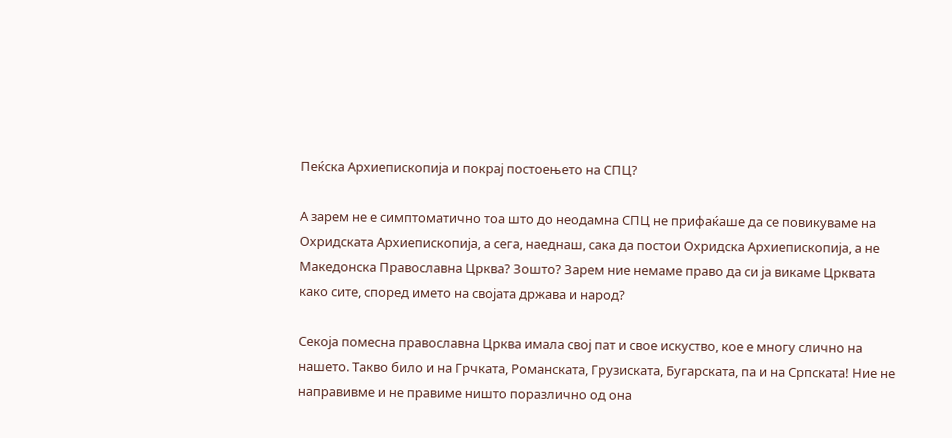Пеќска Архиепископија и покрај постоењето на СПЦ?

А зарем не е симптоматично тоа што до неодамна СПЦ не прифаќаше да се повикуваме на Охридската Архиепископија, а сега, наеднаш, сака да постои Охридска Архиепископија, а не Македонска Православна Црква? Зошто? Зарем ние немаме право да си ја викаме Црквата како сите, според името на својата држава и народ?

Секоја помесна православна Црква имала свој пат и свое искуство, кое е многу слично на нашето. Такво било и на Грчката, Романската, Грузиската, Бугарската, па и на Српската! Ние не направивме и не правиме ништо поразлично од она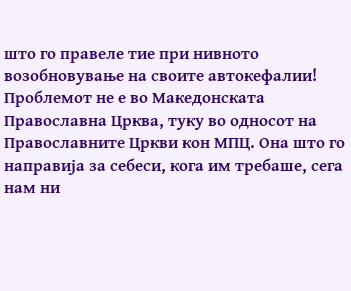што го правеле тие при нивното возобновување на своите автокефалии! Проблемот не е во Македонската Православна Црква, туку во односот на Православните Цркви кон МПЦ. Она што го направија за себеси, кога им требаше, сега нам ни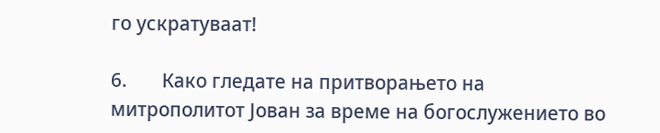го ускратуваат!

6.       Како гледате на притворањето на митрополитот Јован за време на богослужението во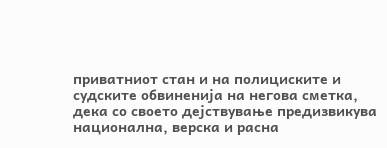приватниот стан и на полициските и судските обвиненија на негова сметка, дека со своето дејствување предизвикува национална, верска и расна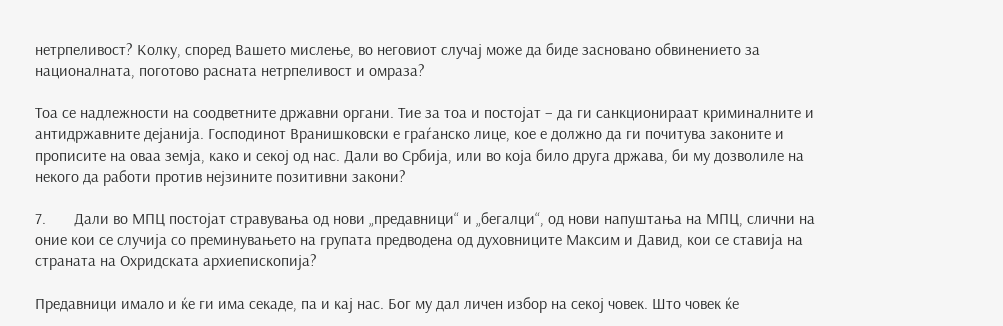нетрпеливост? Колку, според Вашето мислење, во неговиот случај може да биде засновано обвинението за националната, поготово расната нетрпеливост и омраза?

Тоа се надлежности на соодветните државни органи. Тие за тоа и постојат – да ги санкционираат криминалните и антидржавните дејанија. Господинот Вранишковски е граѓанско лице, кое е должно да ги почитува законите и прописите на оваа земја, како и секој од нас. Дали во Србија, или во која било друга држава, би му дозволиле на некого да работи против нејзините позитивни закони?

7.       Дали во МПЦ постојат стравувања од нови „предавници“ и „бегалци“, од нови напуштања на МПЦ, слични на оние кои се случија со преминувањето на групата предводена од духовниците Максим и Давид, кои се ставија на страната на Охридската архиепископија?

Предавници имало и ќе ги има секаде, па и кај нас. Бог му дал личен избор на секој човек. Што човек ќе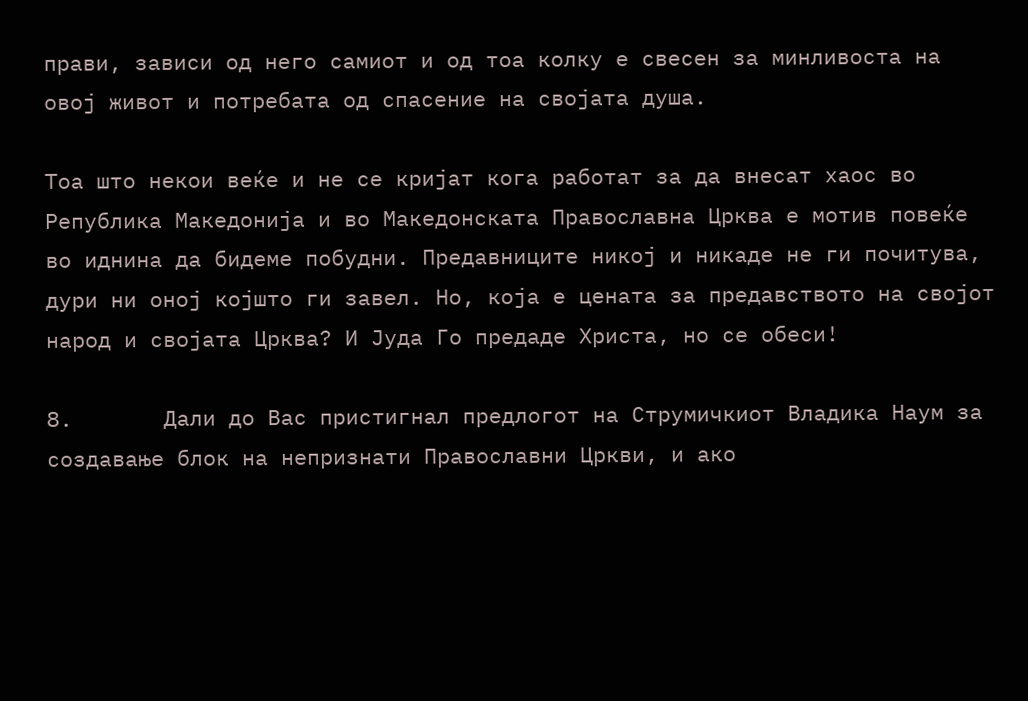прави, зависи од него самиот и од тоа колку е свесен за минливоста на овој живот и потребата од спасение на својата душа.

Тоа што некои веќе и не се кријат кога работат за да внесат хаос во Република Македонија и во Македонската Православна Црква е мотив повеќе во иднина да бидеме побудни. Предавниците никој и никаде не ги почитува, дури ни оној којшто ги завел. Но, која е цената за предавството на својот народ и својата Црква? И Јуда Го предаде Христа, но се обеси!

8.       Дали до Вас пристигнал предлогот на Струмичкиот Владика Наум за создавање блок на непризнати Православни Цркви, и ако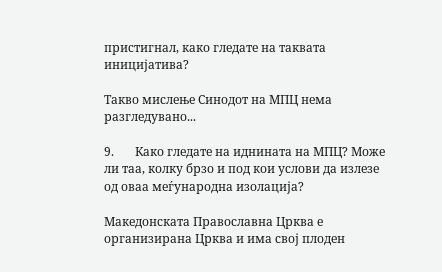пристигнал, како гледате на таквата иницијатива?

Такво мислење Синодот на МПЦ нема разгледувано...

9.       Како гледате на иднината на МПЦ? Може ли таа, колку брзо и под кои услови да излезе од оваа меѓународна изолација?

Македонската Православна Црква е организирана Црква и има свој плоден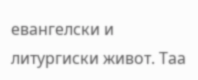евангелски и литургиски живот. Таа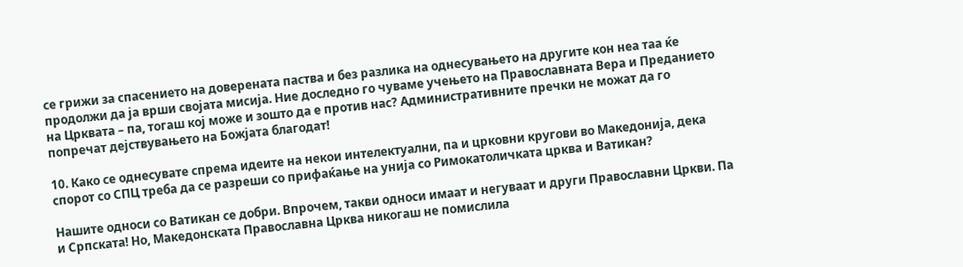се грижи за спасението на доверената паства и без разлика на однесувањето на другите кон неа таа ќе продолжи да ја врши својата мисија. Ние доследно го чуваме учењето на Православната Вера и Преданието на Црквата – па, тогаш кој може и зошто да е против нас? Административните пречки не можат да го попречат дејствувањето на Божјата благодат!

10. Како се однесувате спрема идеите на некои интелектуални, па и црковни кругови во Македонија, дека спорот со СПЦ треба да се разреши со прифаќање на унија со Римокатоличката црква и Ватикан?

Нашите односи со Ватикан се добри. Впрочем, такви односи имаат и негуваат и други Православни Цркви. Па и Српската! Но, Македонската Православна Црква никогаш не помислила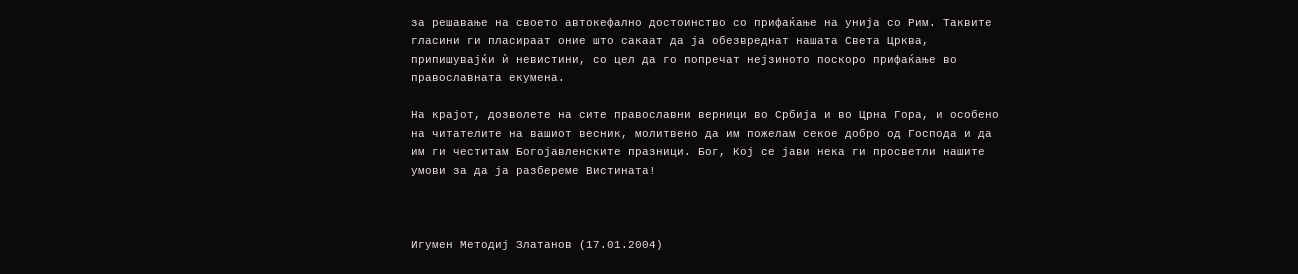за решавање на своето автокефално достоинство со прифаќање на унија со Рим. Таквите гласини ги пласираат оние што сакаат да ја обезвреднат нашата Света Црква, припишувајќи ѝ невистини, со цел да го попречат нејзиното поскоро прифаќање во православната екумена.

На крајот, дозволете на сите православни верници во Србија и во Црна Гора, и особено на читателите на вашиот весник, молитвено да им пожелам секое добро од Господа и да им ги честитам Богојавленските празници. Бог, Кој се јави нека ги просветли нашите умови за да ја разбереме Вистината!



Игумен Методиј Златанов (17.01.2004)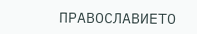ПРАВОСЛАВИЕТО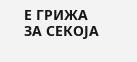Е ГРИЖА ЗА СЕКОЈА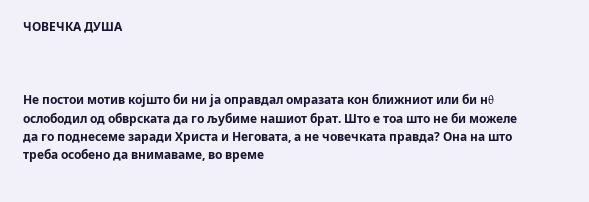ЧОВЕЧКА ДУША



Не постои мотив којшто би ни ја оправдал омразата кон ближниот или би нθ ослободил од обврската да го љубиме нашиот брат. Што е тоа што не би можеле да го поднесеме заради Христа и Неговата, а не човечката правда? Она на што треба особено да внимаваме, во време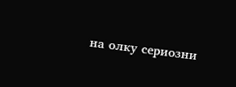на олку сериозни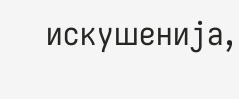искушенија,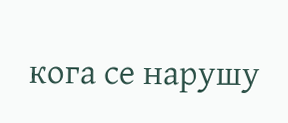кога се нарушу